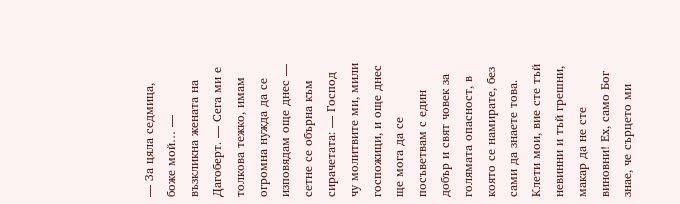— За цяла седмица, боже мой… — възкликна жената на Дагоберт. — Сега ми е толкова тежко, имам огромна нужда да се изповядам още днес — сетне се обърна към сирачетата: — Господ чу молитвите ми, мили госпожици, и още днес ще мога да се посъветвам с един добър и свят човек за голямата опасност, в която се намирате, без сами да знаете това. Клети мои, вие сте тъй невинни и тъй грешни, макар да не сте виновни! Ех, само Бог знае, че сърцето ми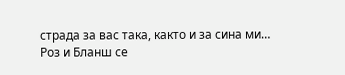страда за вас така, както и за сина ми…
Роз и Бланш се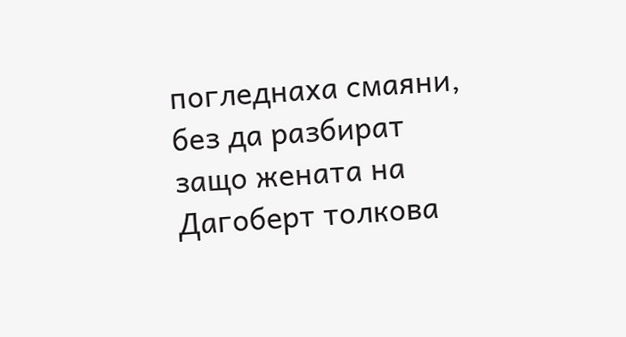погледнаха смаяни, без да разбират защо жената на Дагоберт толкова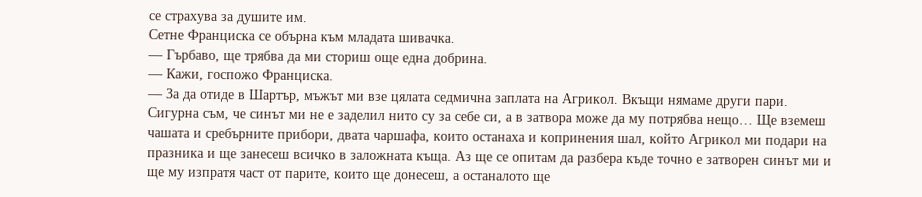се страхува за душите им.
Сетне Франциска се обърна към младата шивачка.
— Гърбаво, ще трябва да ми сториш още една добрина.
— Кажи, госпожо Франциска.
— За да отиде в Шартър, мъжът ми взе цялата седмична заплата на Агрикол. Вкъщи нямаме други пари. Сигурна съм, че синът ми не е заделил нито су за себе си, а в затвора може да му потрябва нещо… Ще вземеш чашата и сребърните прибори, двата чаршафа, които останаха и копринения шал, който Агрикол ми подари на празника и ще занесеш всичко в заложната къща. Аз ще се опитам да разбера къде точно е затворен синът ми и ще му изпратя част от парите, които ще донесеш, а останалото ще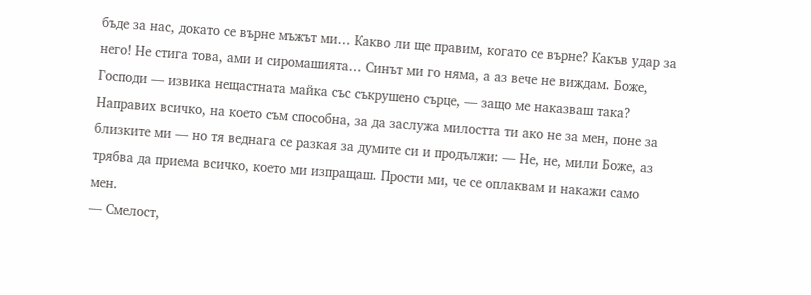бъде за нас, докато се върне мъжът ми… Какво ли ще правим, когато се върне? Какъв удар за него! Не стига това, ами и сиромашията… Синът ми го няма, а аз вече не виждам. Боже, Господи — извика нещастната майка със съкрушено сърце, — защо ме наказваш така? Направих всичко, на което съм способна, за да заслужа милостта ти ако не за мен, поне за близките ми — но тя веднага се разкая за думите си и продължи: — Не, не, мили Боже, аз трябва да приема всичко, което ми изпращаш. Прости ми, че се оплаквам и накажи само мен.
— Смелост,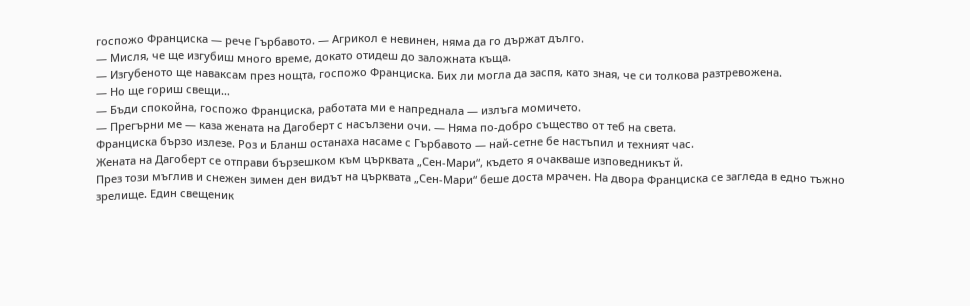госпожо Франциска — рече Гърбавото. — Агрикол е невинен, няма да го държат дълго.
— Мисля, че ще изгубиш много време, докато отидеш до заложната къща.
— Изгубеното ще наваксам през нощта, госпожо Франциска. Бих ли могла да заспя, като зная, че си толкова разтревожена.
— Но ще гориш свещи…
— Бъди спокойна, госпожо Франциска, работата ми е напреднала — излъга момичето.
— Прегърни ме — каза жената на Дагоберт с насълзени очи. — Няма по-добро същество от теб на света.
Франциска бързо излезе. Роз и Бланш останаха насаме с Гърбавото — най-сетне бе настъпил и техният час.
Жената на Дагоберт се отправи бързешком към църквата „Сен-Мари“, където я очакваше изповедникът й.
През този мъглив и снежен зимен ден видът на църквата „Сен-Мари“ беше доста мрачен. На двора Франциска се загледа в едно тъжно зрелище. Един свещеник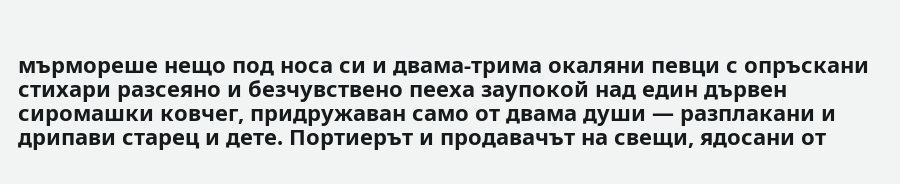мърмореше нещо под носа си и двама-трима окаляни певци с опръскани стихари разсеяно и безчувствено пееха заупокой над един дървен сиромашки ковчег, придружаван само от двама души — разплакани и дрипави старец и дете. Портиерът и продавачът на свещи, ядосани от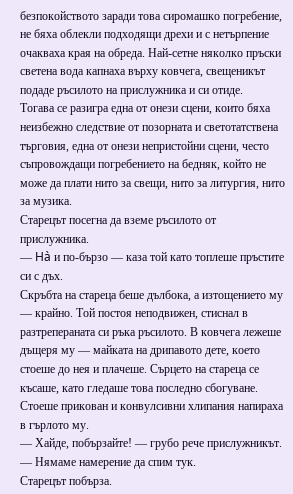безпокойството заради това сиромашко погребение, не бяха облекли подходящи дрехи и с нетърпение очакваха края на обреда. Най-сетне няколко пръски светена вода капнаха върху ковчега, свещеникът подаде ръсилото на прислужника и си отиде.
Тогава се разигра една от онези сцени, които бяха неизбежно следствие от позорната и светотатствена търговия, една от онези непристойни сцени, често съпровождащи погребението на бедняк, който не може да плати нито за свещи, нито за литургия, нито за музика.
Старецът посегна да вземе ръсилото от прислужника.
— На̀ и по-бързо — каза той като топлеше пръстите си с дъх.
Скръбта на стареца беше дълбока, а изтощението му — крайно. Той постоя неподвижен, стиснал в разтрепераната си ръка ръсилото. В ковчега лежеше дъщеря му — майката на дрипавото дете, което стоеше до нея и плачеше. Сърцето на стареца се късаше, като гледаше това последно сбогуване. Стоеше прикован и конвулсивни хлипания напираха в гърлото му.
— Хайде, побързайте! — грубо рече прислужникът. — Нямаме намерение да спим тук.
Старецът побърза.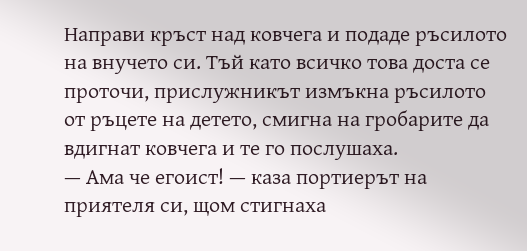Направи кръст над ковчега и подаде ръсилото на внучето си. Тъй като всичко това доста се проточи, прислужникът измъкна ръсилото от ръцете на детето, смигна на гробарите да вдигнат ковчега и те го послушаха.
— Ама че егоист! — каза портиерът на приятеля си, щом стигнаха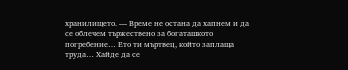хранилището. — Време не остана да хапнем и да се облечем тържествено за богаташкото погребение… Ето ти мъртвец, който заплаща труда… Хайде да се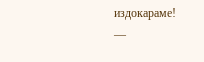издокараме!
—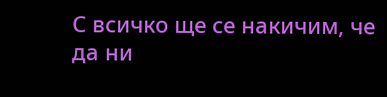С всичко ще се накичим, че да ни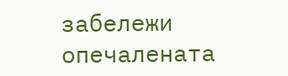забележи опечалената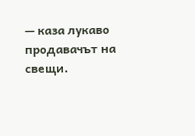— каза лукаво продавачът на свещи.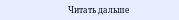Читать дальше